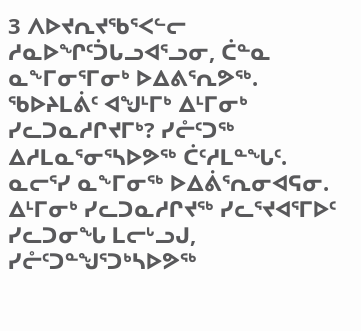3 ᐱᐅᔪᕆᔪᖃᕐᐸᓪᓕ ᓱᓇᐅᖏᑦᑑᒐᓗᐊᕐᓗᓂ, ᑖᓐᓇ ᓇᖕᒥᓂᕐᒥᓂᒃ ᐅᐃᕕᕐᕆᕗᖅ.
ᖃᐅᔨᒪᕖᑦ ᐊᖑᒻᒥᒃ ᐃᒻᒥᓂᒃ ᓯᓚᑐᓇᓱᒋᔪᒥᒃ? ᓯᓔᑦᑐᖅ ᐃᓱᒪᓇᕐᓂᕐᓴᐅᕗᖅ ᑖᑦᓱᒪᓐᖓᑦ.
ᓇᓕᕐᓯ ᓇᖕᒥᓂᖅ ᐅᐃᕖᕐᕆᓂᐊᕋᓂ. ᐃᒻᒥᓂᒃ ᓯᓚᑐᓇᓱᒋᔪᖅ ᓯᓚᕐᔪᐊᕐᒥᐅᑦ ᓯᓚᑐᓂᖓ ᒪᓕᒡᓗᒍ, ᓯᓔᑦᑐᓐᖑᕐᑐᒃᓴᐅᕗᖅ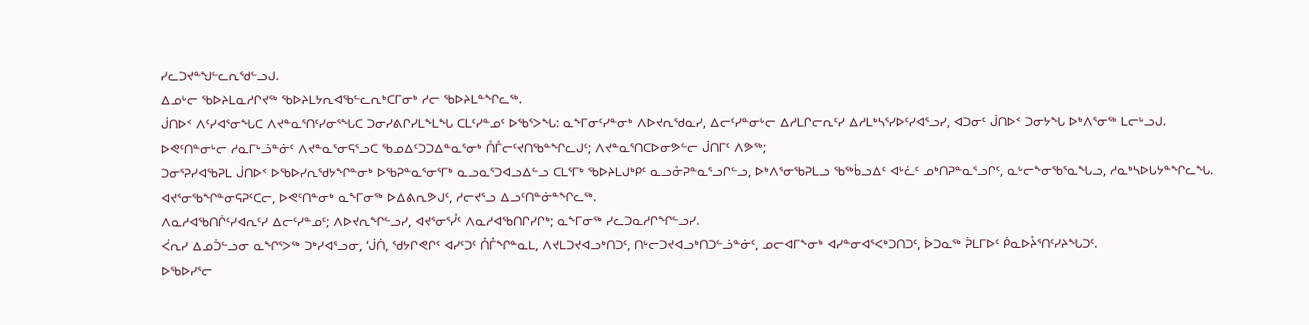ᓯᓚᑐᔪᓐᖑᓪᓚᕆᖁᓪᓗᒍ.
ᐃᓄᒡᓕ ᖃᐅᔨᒪᓇᓱᒋᔪᖅ ᖃᐅᔨᒪᔭᕆᐊᖃᓪᓚᕆᒃᑕᒥᓂᒃ ᓱᓕ ᖃᐅᔨᒪᓐᖏᓚᖅ.
ᒎᑎᐅᑉ ᐱᑦᓯᐊᕐᓂᖓᑕ ᐱᔪᓐᓇᕐᑎᑦᓯᓂᕐᖓᑕ ᑐᓂᓯᕕᒋᓯᒪᖕᒪᖓ ᑕᒪᑦᓯᓐᓄᑦ ᐅᖃᕐᐳᖓ: ᓇᖕᒥᓂᑦᓯᓐᓂᒃ ᐱᐅᔪᕆᖁᓇᓯ, ᐃᓕᑦᓯᓐᓂᒡᓕ ᐃᓱᒪᒋᓕᕆᑦᓯ ᐃᓱᒪᒃᓴᕐᓯᐅᑦᓯᐊᕐᓗᓯ, ᐊᑐᓂᑦ ᒎᑎᐅᑉ ᑐᓂᔭᖓ ᐅᒃᐱᕐᓂᖅ ᒪᓕᒡᓗᒍ.
ᐅᕙᑦᑎᓐᓂᒡᓕ ᓱᓇᒥᒡᓘᓐᓃᑦ ᐱᔪᓐᓇᕐᓂᕋᕐᓗᑕ ᖃᓄᐃᑦᑐᑐᐃᓐᓇᕐᓂᒃ ᑍᒤᓕᑦᔪᑎᖃᓐᖏᓚᒍᑦ; ᐱᔪᓐᓇᕐᑎᑕᐅᓂᕗᓪᓕ ᒎᑎᒥᑦ ᐱᕗᖅ;
ᑐᓂᕐᕈᓯᐊᖃᕈᒪ ᒎᑎᐅᑉ ᐅᖃᐅᓯᕆᖁᔭᖏᓐᓂᒃ ᐅᖃᕈᓐᓇᕐᓂᕐᒥᒃ ᓇᓗᓇᕐᑐᐊᓗᐃᓪᓗ ᑕᒪᕐᒥᒃ ᖃᐅᔨᒪᒍᒃᑭᑦ ᓇᓗᓁᕈᓐᓇᕐᓗᒋᓪᓗ, ᐅᒃᐱᕐᓂᖃᕈᒪᓗ ᖃᖅᑳᓗᐃᑦ ᐊᒡᓛᑦ ᓄᒃᑎᕈᓐᓇᕐᓗᒋᑦ, ᓇᒡᓕᖕᓂᖃᕐᓇᖓᓗ, ᓱᓇᒃᓴᐅᒐᔭᓐᖏᓚᖓ.
ᐊᔪᕐᓂᖃᖏᓐᓂᕋᕈᑦᑕᓕ, ᐅᕙᑦᑎᓐᓂᒃ ᓇᖕᒥᓂᖅ ᐅᐃᕕᕆᕗᒍᑦ, ᓱᓕᔪᕐᓗ ᐃᓗᑦᑎᓐᓃᓐᖏᓚᖅ.
ᐱᓇᓱᐊᖃᑎᒌᑦᓯᐊᕆᑦᓯ ᐃᓕᑦᓯᓐᓄᑦ; ᐱᐅᔪᕆᖏᓪᓗᓯ, ᐊᔪᕐᓂᕐᓮᑦ ᐱᓇᓱᐊᖃᑎᒋᓯᒋᒃ; ᓇᖕᒥᓂᖅ ᓯᓚᑐᓇᓱᒋᖏᓪᓗᓯ.
ᐹᕆᓯ ᐃᓄᑑᓪᓗᓂ ᓇᖏᕐᐳᖅ ᑐᒃᓯᐊᕐᓗᓂ, ‘ᒎᑏ, ᖁᔭᒋᕙᒋᑦ ᐊᓯᑦᑐᑦ ᑍᒤᖏᓐᓇᒪ, ᐱᔪᒪᑐᔪᐊᓗᒃᑎᑐᑦ, ᑎᒡᓕᑐᔪᐊᓗᒃᑎᑐᓪᓘᓐᓃᑦ, ᓄᓕᐊᒥᖕᓂᒃ ᐊᓯᓐᓂᐊᕐᐸᒃᑐᑎᑐᑦ, ᐆᑐᓇᖅ ᕉᒪᒥᐅᑦ ᑮᓇᐅᔧᕐᑎᑦᓯᔨᖓᑐᑦ.
ᐅᖃᐅᓯᕐᓕ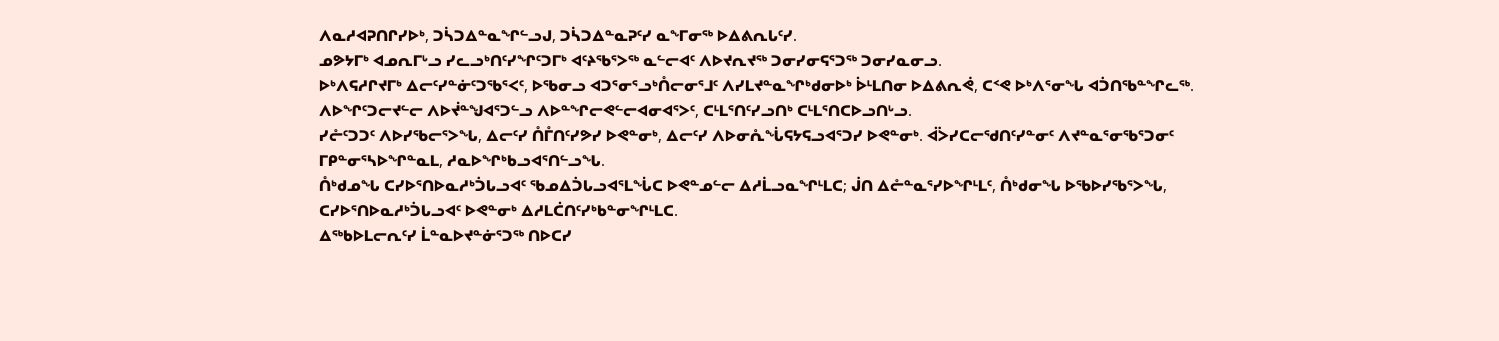ᐱᓇᓱᐊᕈᑎᒋᓯᐅᒃ, ᑐᓵᑐᐃᓐᓇᖏᓪᓗᒍ, ᑐᓵᑐᐃᓐᓇᕈᑦᓯ ᓇᖕᒥᓂᖅ ᐅᐃᕕᕆᒐᑦᓯ.
ᓄᕗᔭᒥᒃ ᐊᓄᕆᒥᒡᓗ ᓯᓚᓗᒃᑎᑦᓯᖏᑦᑐᒥᒃ ᐊᑦᔨᖃᕐᐳᖅ ᓇᓪᓕᐊᑦ ᐱᐅᔪᕆᔪᖅ ᑐᓂᓯᓂᕋᕐᑐᖅ ᑐᓂᓯᓇᓂᓗ.
ᐅᒃᐱᕋᓱᒋᔪᒥᒃ ᐃᓕᑦᓯᓐᓃᑦᑐᖃᕐᐸᑦ, ᐅᖃᓂᓗ ᐊᑐᕐᓂᕐᓗᒃᑍᓕᓂᕐᒧᑦ ᐱᓯᒪᔪᓐᓇᖏᒃᑯᓂᐅᒃ ᐆᒻᒪᑎᓂ ᐅᐃᕕᕆᕚ, ᑕᑉᕙ ᐅᒃᐱᕐᓂᖓ ᐊᑑᑎᖃᓐᖏᓚᖅ.
ᐱᐅᖏᑦᑐᓕᔪᓪᓕ ᐱᐅᔫᓐᖑᐊᕐᑐᓪᓗ ᐱᐅᓐᖏᓕᕙᓪᓕᐊᓂᐊᕐᐳᑦ, ᑕᒻᒪᕐᑎᑦᓯᓗᑎᒃ ᑕᒻᒪᕐᑎᑕᐅᓗᑎᒡᓗ.
ᓯᓔᑦᑐᑐᑦ ᐱᐅᓯᖃᓕᕐᐳᖓ, ᐃᓕᑦᓯ ᑍᒤᑎᑦᓯᕗᓯ ᐅᕙᓐᓂᒃ, ᐃᓕᑦᓯ ᐱᐅᓂᕅᖔᕋᔭᕋᓗᐊᕐᑐᓯ ᐅᕙᓐᓂᒃ. ᐋᐴᓯᑕᓕᖁᑎᑦᓯᓐᓂᑦ ᐱᔪᓐᓇᕐᓂᖃᕐᑐᓂᑦ ᒥᑭᓐᓂᕐᓴᐅᖏᓐᓇᒪ, ᓱᓇᐅᖏᒃᑲᓗᐊᕐᑎᓪᓗᖓ.
ᑍᒃᑯᓄᖓ ᑕᓯᐅᕐᑎᐅᓇᓱᒃᑑᒐᓗᐊᑦ ᖃᓄᐃᑑᒐᓗᐊᕐᒪᖔᑕ ᐅᕙᓐᓄᓪᓕ ᐃᓱᒫᓗᓇᖏᒻᒪᑕ; ᒎᑎ ᐃᓔᓐᓇᕐᓯᐅᖏᒻᒪᑦ, ᑍᒃᑯᓂᖓ ᐅᖃᐅᓯᖃᕐᐳᖓ, ᑕᓯᐅᕐᑎᐅᓇᓱᒃᑑᒐᓗᐊᑦ ᐅᕙᓐᓂᒃ ᐃᓱᒪᑖᑎᑦᓯᒃᑲᓐᓂᖏᒻᒪᑕ.
ᐃᖅᑲᐅᒪᓕᕆᑦᓯ ᒫᓐᓇᐅᔪᓐᓃᕐᑐᖅ ᑎᐅᑕᓯ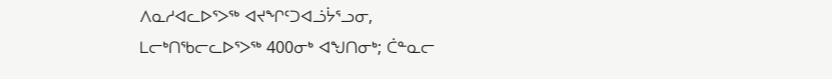ᐱᓇᓱᐊᓚᐅᕐᐳᖅ ᐊᔪᖏᑦᑐᐊᓘᔮᕐᓗᓂ, ᒪᓕᒃᑎᖃᓕᓚᐅᕐᐳᖅ 400ᓂᒃ ᐊᖑᑎᓂᒃ; ᑖᓐᓇᓕ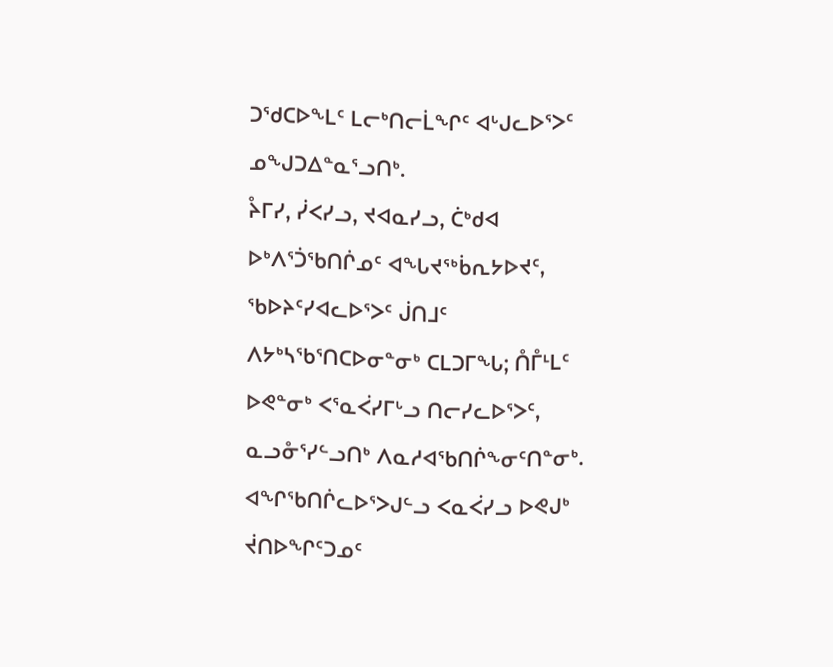ᑐᖁᑕᐅᖕᒪᑦ ᒪᓕᒃᑎᓕᒫᖏᑦ ᐊᒡᒍᓚᐅᕐᐳᑦ ᓄᖑᑐᐃᓐᓇᕐᓗᑎᒃ.
ᔧᒥᓯ, ᓰᐸᓯᓗ, ᔪᐊᓇᓯᓗ, ᑖᒃᑯᐊ ᐅᒃᐱᕐᑑᖃᑎᒌᓄᑦ ᐊᖓᔪᖅᑳᕆᔭᐅᔪᑦ, ᖃᐅᔨᑦᓯᐊᓚᐅᕐᐳᑦ ᒎᑎᒧᑦ ᐱᔭᒃᓴᖃᕐᑎᑕᐅᓂᓐᓂᒃ ᑕᒪᑐᒥᖓ; ᑍᒤᒻᒪᑦ ᐅᕙᓐᓂᒃ ᐸᕐᓇᐹᓯᒥᒡᓗ ᑎᓕᓯᓚᐅᕐᐳᑦ, ᓇᓗᓁᕐᓯᓪᓗᑎᒃ ᐱᓇᓱᐊᖃᑎᒌᖕᓂᑦᑎᓐᓂᒃ. ᐊᖏᖃᑎᒌᓚᐅᕐᐳᒍᓪᓗ ᐸᓇᐹᓯᓗ ᐅᕙᒍᒃ ᔫᑎᐅᖏᑦᑐᓄᑦ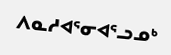ᐱᓇᓱᐊᕐᓂᐊᕐᓗᓄᒃ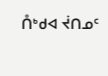ᑍᒃᑯᐊ ᔫᑎᓄᑦ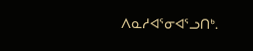ᐱᓇᓱᐊᕐᓂᐊᕐᓗᑎᒃ.